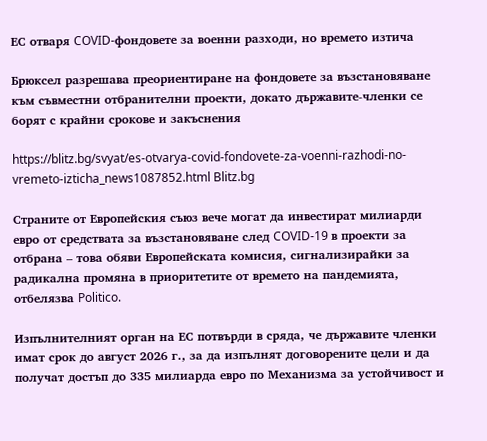ЕС отваря COVID-фондовете за военни разходи, но времето изтича

Брюксел разрешава преориентиране на фондовете за възстановяване към съвместни отбранителни проекти, докато държавите-членки се борят с крайни срокове и закъснения

https://blitz.bg/svyat/es-otvarya-covid-fondovete-za-voenni-razhodi-no-vremeto-izticha_news1087852.html Blitz.bg

Страните от Европейския съюз вече могат да инвестират милиарди евро от средствата за възстановяване след COVID-19 в проекти за отбрана – това обяви Европейската комисия, сигнализирайки за радикална промяна в приоритетите от времето на пандемията, отбелязва Politico.

Изпълнителният орган на ЕС потвърди в сряда, че държавите членки имат срок до август 2026 г., за да изпълнят договорените цели и да получат достъп до 335 милиарда евро по Механизма за устойчивост и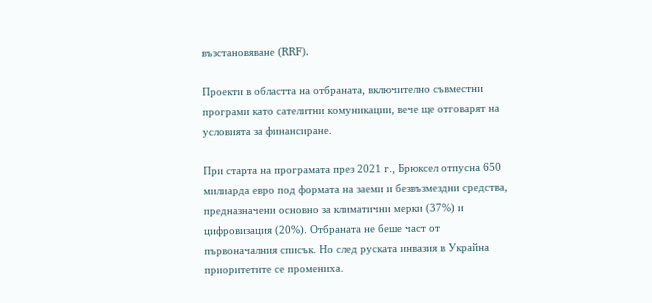възстановяване (RRF).

Проекти в областта на отбраната, включително съвместни програми като сателитни комуникации, вече ще отговарят на условията за финансиране.

При старта на програмата през 2021 г., Брюксел отпусна 650 милиарда евро под формата на заеми и безвъзмездни средства, предназначени основно за климатични мерки (37%) и цифровизация (20%). Отбраната не беше част от първоначалния списък. Но след руската инвазия в Украйна приоритетите се промениха.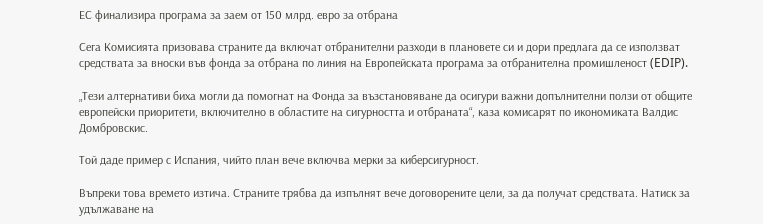ЕС финализира програма за заем от 150 млрд. евро за отбрана

Сега Комисията призовава страните да включат отбранителни разходи в плановете си и дори предлага да се използват средствата за вноски във фонда за отбрана по линия на Европейската програма за отбранителна промишленост (EDIP).

„Тези алтернативи биха могли да помогнат на Фонда за възстановяване да осигури важни допълнителни ползи от общите европейски приоритети, включително в областите на сигурността и отбраната“, каза комисарят по икономиката Валдис Домбровскис.

Той даде пример с Испания, чийто план вече включва мерки за киберсигурност.

Въпреки това времето изтича. Страните трябва да изпълнят вече договорените цели, за да получат средствата. Натиск за удължаване на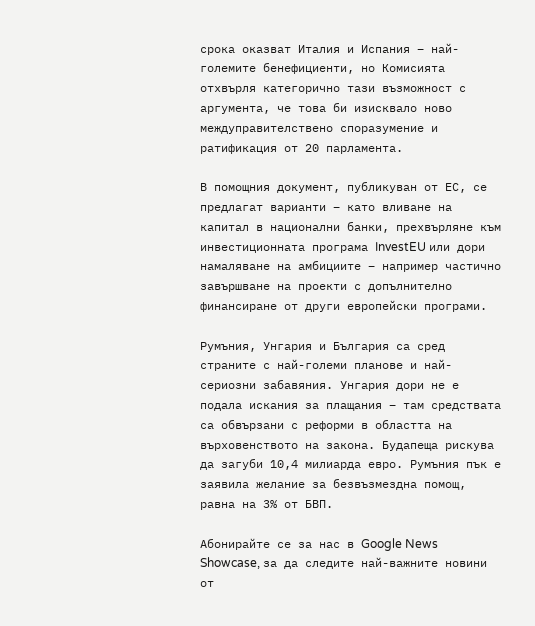срока оказват Италия и Испания – най-големите бенефициенти, но Комисията отхвърля категорично тази възможност с аргумента, че това би изисквало ново междуправителствено споразумение и ратификация от 20 парламента.

В помощния документ, публикуван от ЕС, се предлагат варианти – като вливане на капитал в национални банки, прехвърляне към инвестиционната програма InvestEU или дори намаляване на амбициите – например частично завършване на проекти с допълнително финансиране от други европейски програми.

Румъния, Унгария и България са сред страните с най-големи планове и най-сериозни забавяния. Унгария дори не е подала искания за плащания – там средствата са обвързани с реформи в областта на върховенството на закона. Будапеща рискува да загуби 10,4 милиарда евро. Румъния пък е заявила желание за безвъзмездна помощ, равна на 3% от БВП.

Абонирайте се за нас в Google News Showcase, за да следите най-важните новини от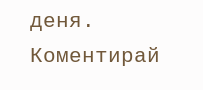деня.
Коментирай